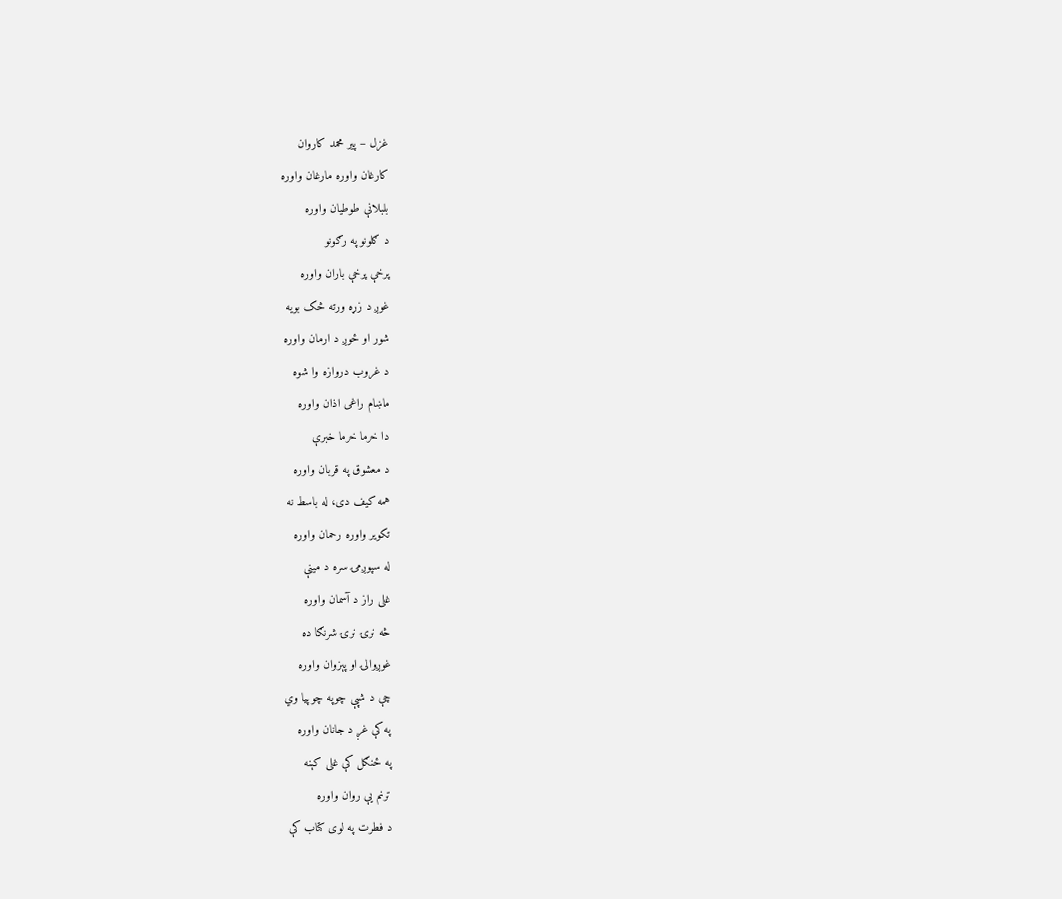غزل – پير محمد کاروان
کارغان واوره مارغان واوره
بلبلانې طوطیان واوره
د ګلونو په رګونو
پرخې پرخې باران واوره
غوږ د زړه ورته څک بویه
شور او ځوږ د ارمان واوره
د غروب دروازه وا شوه
ماښام راغی اذان واوره
دا خرما خرما خبرې
د معشوق په قربان واوره
همه کیف دی، له باسط نه
تکویر واوره رحمان واوره
له سپوږمۍ سره د مینې
غلی راز د آسمان واوره
څه نرۍ نرۍ شرنګا ده
غوږوالۍ او پېزوان واوره
چې د شپې چوپه چوپیا وي
په کې غږ د جانان واوره
په ځنګل کې غلی کېنه
ترنم یې روان واوره
د فطرت په لوی کتاب کې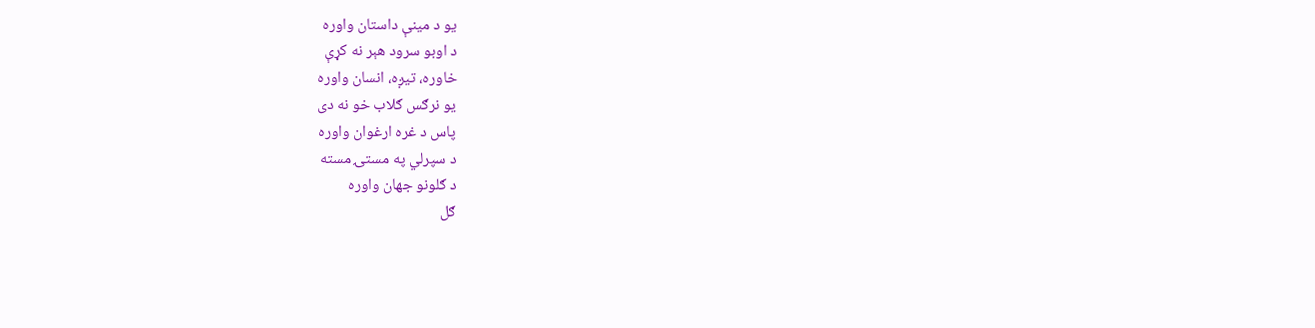یو د مینې داستان واوره
د اوبو سرود هېر نه کړې
خاوره، تیږه، انسان واوره
یو نرګس ګلاب خو نه دی
پاس د غره ارغوان واوره
د سپرلي په مستۍ مسته
د ګلونو جهان واوره
ګل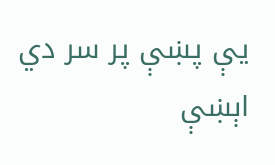یې پښې پر سر دي اېښې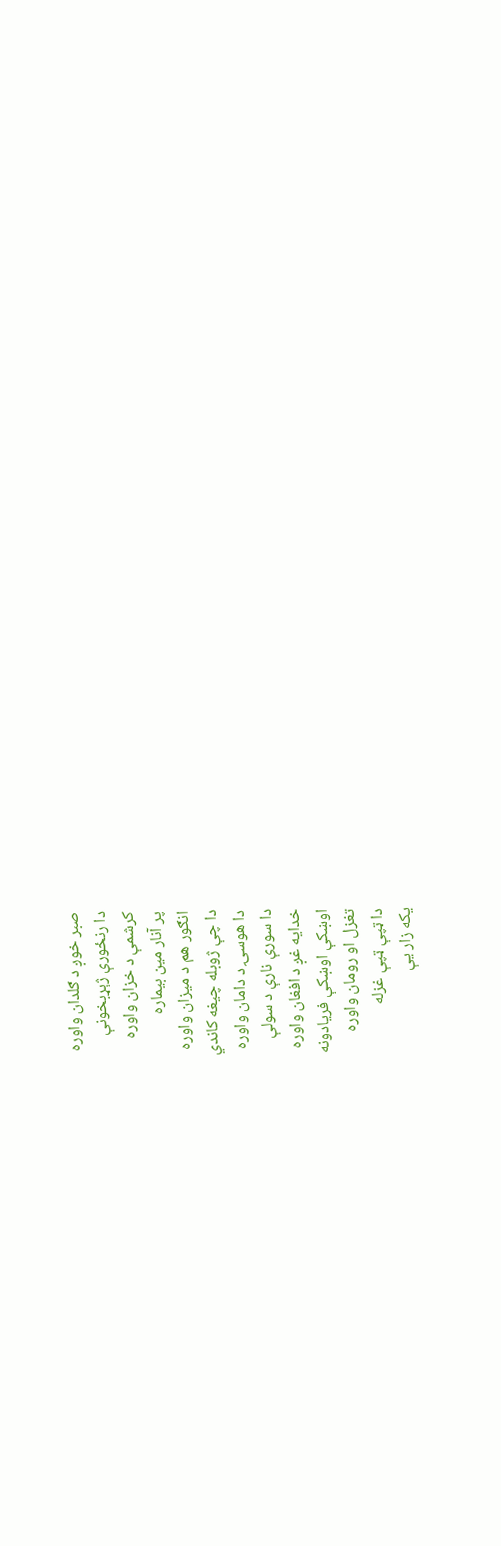صبر خوږ د ګلدان واوره
دا رنځورې ژېړبخونې
کرشمې د خزان واوره
پر آنار مین بیماره
انګور هم د میزان واوره
دا چې ژوبله چیغه کاندي
دا هوسۍ د دامان واوره
دا سورې نارې د سولې
خدایه غږ د افغان واوره
اوښکې اوښکې فریادونه
تغزل او رومان واوره
دا ټپې ټپې غزله
یکه زار یې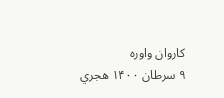کاروان واوره
۹ سرطان ۱۴۰۰ هجري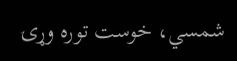شمسي، خوست توره وړۍ